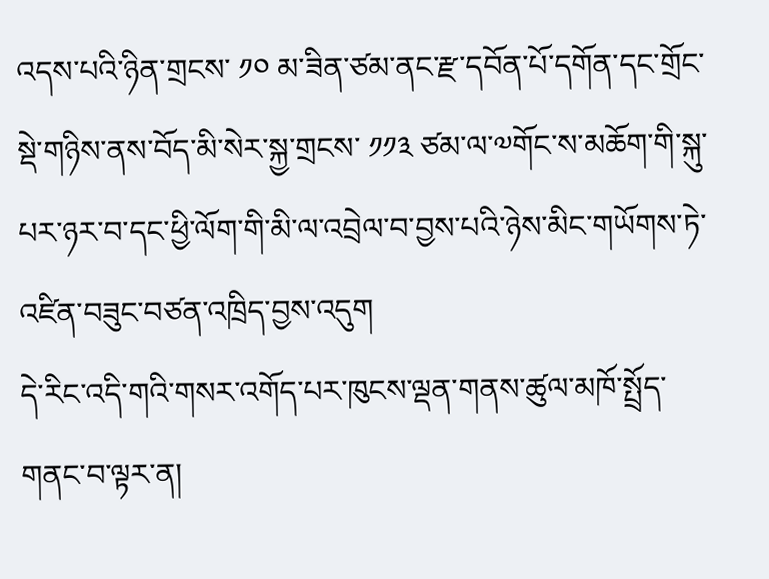འདས་པའི་ཉིན་གྲངས་ ༡༠ མ་ཟིན་ཙམ་ནང་རྫ་དབོན་པོ་དགོན་དང་གྲོང་སྡེ་གཉིས་ནས་བོད་མི་སེར་སྐྱ་གྲངས་ ༡༡༣ ཙམ་ལ་༧གོང་ས་མཆོག་གི་སྐུ་པར་ཉར་བ་དང་ཕྱི་ལོག་གི་མི་ལ་འབྲེལ་བ་བྱས་པའི་ཉེས་མིང་གཡོགས་ཏེ་འཛིན་བཟུང་བཙན་འཁྲིད་བྱས་འདུག
དེ་རིང་འདི་གའི་གསར་འགོད་པར་ཁུངས་ལྡན་གནས་ཚུལ་མཁོ་སྤྲོད་གནང་བ་ལྟར་ན།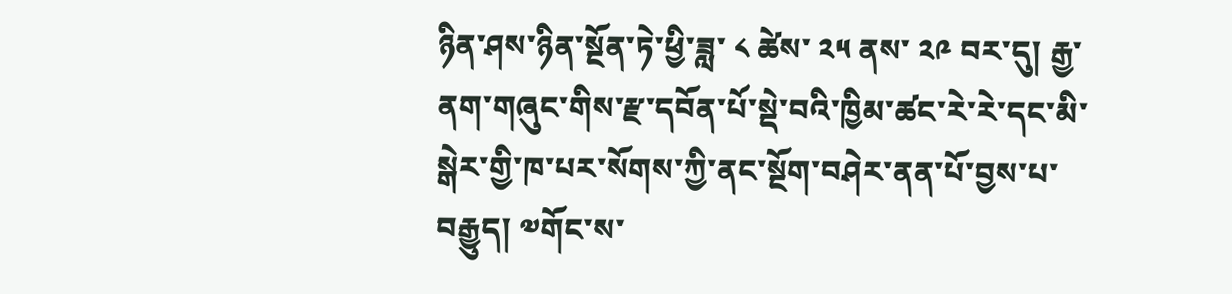ཉིན་ཤས་ཉིན་སྔོན་ཏེ་ཕྱི་ཟླ་ ༨ ཚེས་ ༢༥ ནས་ ༢༩ བར་དུ། རྒྱ་ནག་གཞུང་གིས་རྫ་དབོན་པོ་སྡེ་བའི་ཁྱིམ་ཚང་རེ་རེ་དང་མི་སྒེར་གྱི་ཁ་པར་སོགས་ཀྱི་ནང་སྔོག་བཤེར་ནན་པོ་བྱས་པ་བརྒྱུད། ༧གོང་ས་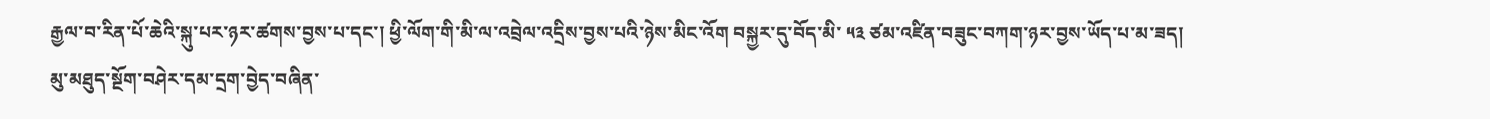རྒྱལ་བ་རིན་པོ་ཆེའི་སྐུ་པར་ཉར་ཚགས་བྱས་པ་དང་། ཕྱི་ལོག་གི་མི་ལ་འབྲེལ་འདྲིས་བྱས་པའི་ཉེས་མིང་འོག བསྐྱར་དུ་བོད་མི་ ༥༣ ཙམ་འཛིན་བཟུང་བཀག་ཉར་བྱས་ཡོད་པ་མ་ཟད། མུ་མཐུད་སྔོག་བཤེར་དམ་དྲག་བྱེད་བཞིན་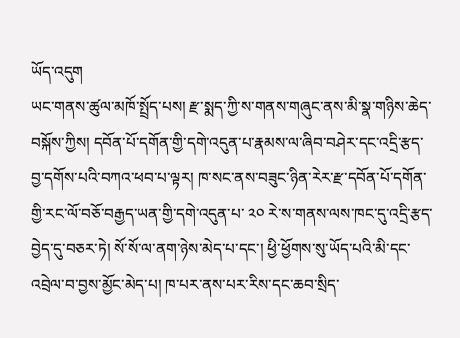ཡོད་འདུག
ཡང་གནས་ཚུལ་མཁོ་སྤྲོད་པས། རྫ་སྨད་ཀྱི་ས་གནས་གཞུང་ནས་མི་སྣ་གཉིས་ཆེད་བསྐོས་ཀྱིས། དབོན་པོ་དགོན་གྱི་དགེ་འདུན་པ་རྣམས་ལ་ཞིབ་བཤེར་དང་འདྲི་རྩད་བྱ་དགོས་པའི་བཀའ་ཕབ་པ་ལྟར། ཁ་སང་ནས་བཟུང་ཉིན་རེར་རྫ་དབོན་པོ་དགོན་གྱི་རང་ལོ་བཅོ་བརྒྱད་ཡན་གྱི་དགེ་འདུན་པ་ ༢༠ རེ་ས་གནས་ལས་ཁང་དུ་འདྲི་རྩད་བྱེད་དུ་བཅར་ཏེ། སོ་སོ་ལ་ནག་ཉེས་མེད་པ་དང་། ཕྱི་ཕྱོགས་སུ་ཡོད་པའི་མི་དང་འབྲེལ་བ་བྱས་མྱོང་མེད་པ། ཁ་པར་ནས་པར་རིས་དང་ཆབ་སྲིད་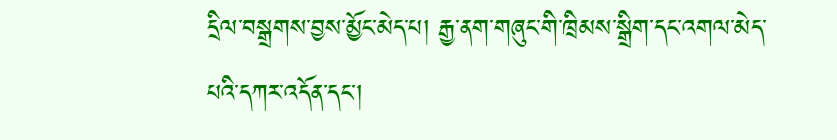དྲིལ་བསྒྲགས་བྱས་མྱོང་མེད་པ། རྒྱ་ནག་གཞུང་གི་ཁྲིམས་སྒྲིག་དང་འགལ་མེད་པའི་དཀར་འདོན་དང་།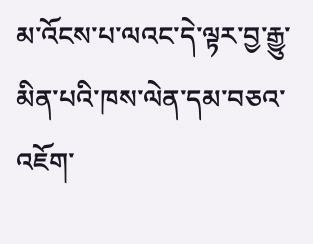མ་འོངས་པ་ལའང་དེ་ལྟར་བྱ་རྒྱུ་མིན་པའི་ཁས་ལེན་དམ་བཅའ་འཇོག་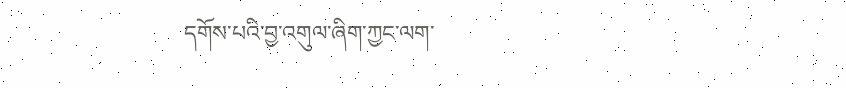དགོས་པའི་བྱ་འགུལ་ཞིག་ཀྱང་ལག་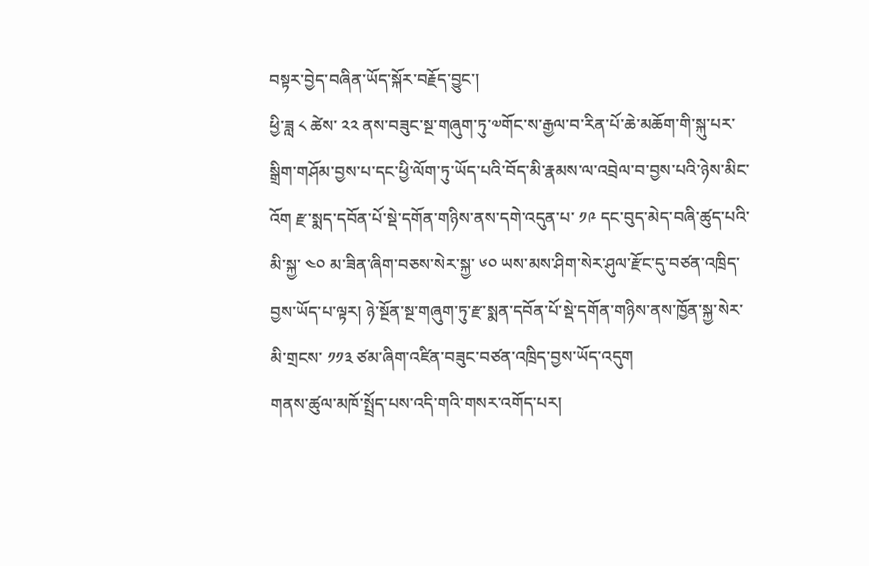བསྟར་བྱེད་བཞིན་ཡོད་སྐོར་བརྗོད་བྱུང་།
ཕྱི་ཟླ ༨ ཚེས་ ༢༢ ནས་བཟུང་སྔ་གཞུག་ཏུ་༧གོང་ས་རྒྱལ་བ་རིན་པོ་ཆེ་མཆོག་གི་སྐུ་པར་སྒྲིག་གཤོམ་བྱས་པ་དང་ཕྱི་ལོག་ཏུ་ཡོད་པའི་བོད་མི་རྣམས་ལ་འབྲེལ་བ་བྱས་པའི་ཉེས་མིང་འོག རྫ་སྨད་དབོན་པོ་སྡེ་དགོན་གཉིས་ནས་དགེ་འདུན་པ་ ༡༩ དང་བུད་མེད་བཞི་ཚུད་པའི་མི་སྐྱ་ ༤༠ མ་ཟིན་ཞིག་བཅས་སེར་སྐྱ་ ༦༠ ཡས་མས་ཤིག་སེར་ཤུལ་རྫོང་དུ་བཙན་འཁྲིད་བྱས་ཡོད་པ་ལྟར། ཉེ་སྔོན་སྔ་གཞུག་ཏུ་རྫ་སྨན་དབོན་པོ་སྡེ་དགོན་གཉིས་ནས་ཁྱོན་སྐྱ་སེར་མི་གྲངས་ ༡༡༣ ཙམ་ཞིག་འཛིན་བཟུང་བཙན་འཁྲིད་བྱས་ཡོད་འདུག
གནས་ཚུལ་མཁོ་སྤྲོད་པས་འདི་གའི་གསར་འགོད་པར།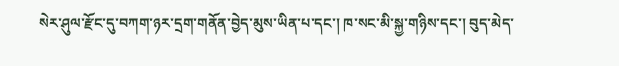སེར་ཤུལ་རྫོང་དུ་བཀག་ཉར་དྲག་གནོན་བྱེད་མུས་ཡིན་པ་དང་། ཁ་སང་མི་སྐྱ་གཉིས་དང་། བུད་མེད་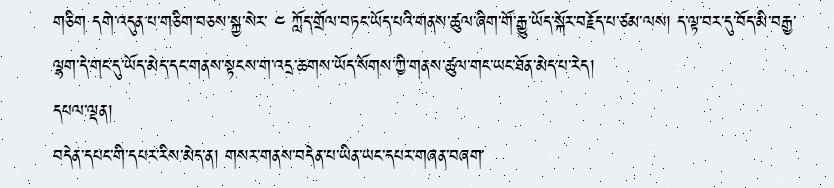གཅིག དགེ་འདུན་པ་གཅིག་བཅས་སྐྱ་སེར་ ༤ ཀློད་གྲོལ་བཏང་ཡོད་པའི་གནས་ཚུལ་ཞིག་གོ་རྒྱུ་ཡོད་སྐོར་བརྗོད་པ་ཙམ་ལས། ད་ལྟ་བར་དུ་བོད་མི་བརྒྱ་ལྷག་དེ་གང་དུ་ཡོད་མེད་དང་གནས་སྟངས་ག་འདྲ་ཆགས་ཡོད་སོགས་ཀྱི་གནས་ཚུལ་གང་ཡང་ཐོན་མེད་པ་རེད།
དཔལ་ལྡན།
བདེན་དཔང་གི་དཔར་རིས་མེད་ན། གསར་གནས་བདེན་པ་ཡིན་ཡང་དཔར་གཞན་བཞག་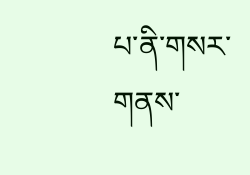པ་ནི་གསར་གནས་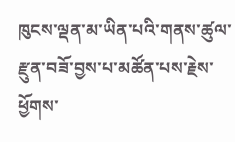ཁུངས་ལྡན་མ་ཡིན་པའི་གནས་ཚུལ་རྫུན་བཟོ་བྱས་པ་མཚོན་པས་རྗེས་ཕྱོགས་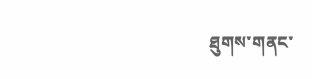ཐུགས་གནང་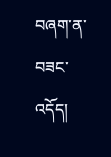བཞག་ན་བཟང་འདོད།